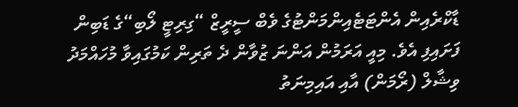ޑާކްރެއިން އެންޓަޓެއިންމަންޓުގެ ވެބް ސީރީޒް “ގިރިޓީ ލޯބި“ގެ ޑަބިން ފަށައިފި އެވެ. މިއީ އަރަމުން އަންނަ ޒުވާން ދެ ތަރިން ކަމުގައިވާ މުހައްމަދު ވިޝާލް (ރޯމަން) އާއި އައިމިނަތު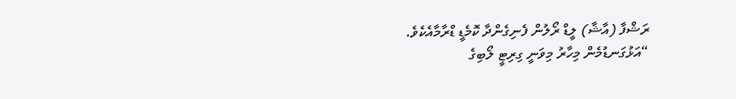ރަޝްފާ (އާޝާ) ލީޑް ރޯލުން ފެނިގެންދާ ކޮމެޑީ ޑްރާމާއެކެވެ.
“އަޅުގަނޑުމެން މިހާރު މިވަނީ ގިރިޓީ ލޯބިގެ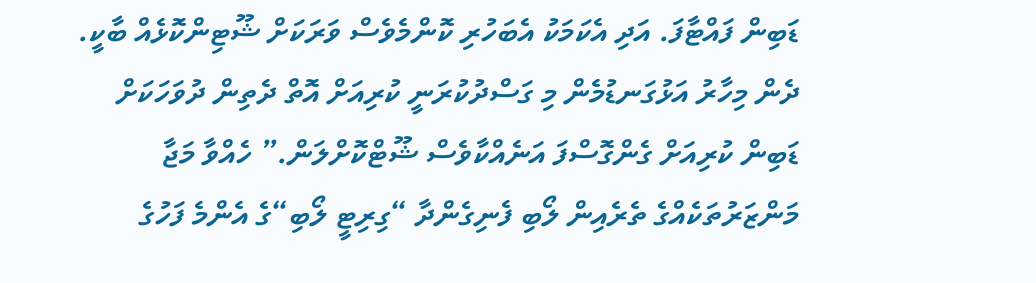ޑަބިން ފައްޓާފަ. އަދި އެކަމަކު އެބަހުރި ކޮންމެވެސް ވަރަކަށް ޝޫޓިންކޮޅެއް ބާކީ. ދެން މިހާރު އަޅުގަނޑުމެން މި ގަސްދުކުރަނީ ކުރިއަށް އޮތް ދެތިން ދުވަހަކަށް ޑަބިން ކުރިއަށް ގެންގޮސްފަ އަނެއްކާވެސް ޝޫޓްކޮށްލަން.” ހެއްވާ މަޖާ މަންޒަރުތަކެއްގެ ތެރެއިން ލޯބި ފެނިގެންދާ “ގިރިޓީ ލޯބި“ގެ އެންމެ ފަހުގެ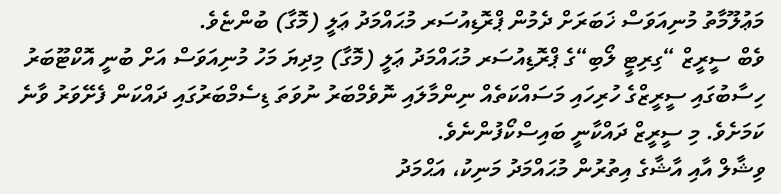މަޢުލޫމާތު މުނިއަވަސް ޚަބަރަށް ދެމުން ޕްރޮޑިއުސަރ މުޙައްމަދު ޢަލީ (މޮގާ) ބުންޏެވެ.
ވެބް ސީރީޒް “ގިރިޓީ ލޯބި“ގެ ޕްރޮޑިއުސަރ މުޙައްމަދު ޢަލީ (މޮގާ) މިދިޔަ މަހު މުނިއަވަސް އަށް ބުނީ އޮކްޓޫބަރު ހިސާބުގައި ސީރީޒްގެ ހުރިހައި މަސައްކަތެއް ނިންމާލައި ނޮވެމްބަރު ނުވަތަ ޑިސެމްބަރުގައި ދައްކަން ފެށޭވަރު ވާނެ ކަމަށެވެ. މި ސީރީޒް ދައްކާނީ ބައިސްކޯފުންނެވެ.
ވިޝާލް އާއި އާޝާގެ އިތުރުން މުޙައްމަދު މަނިކު، އަޙްމަދު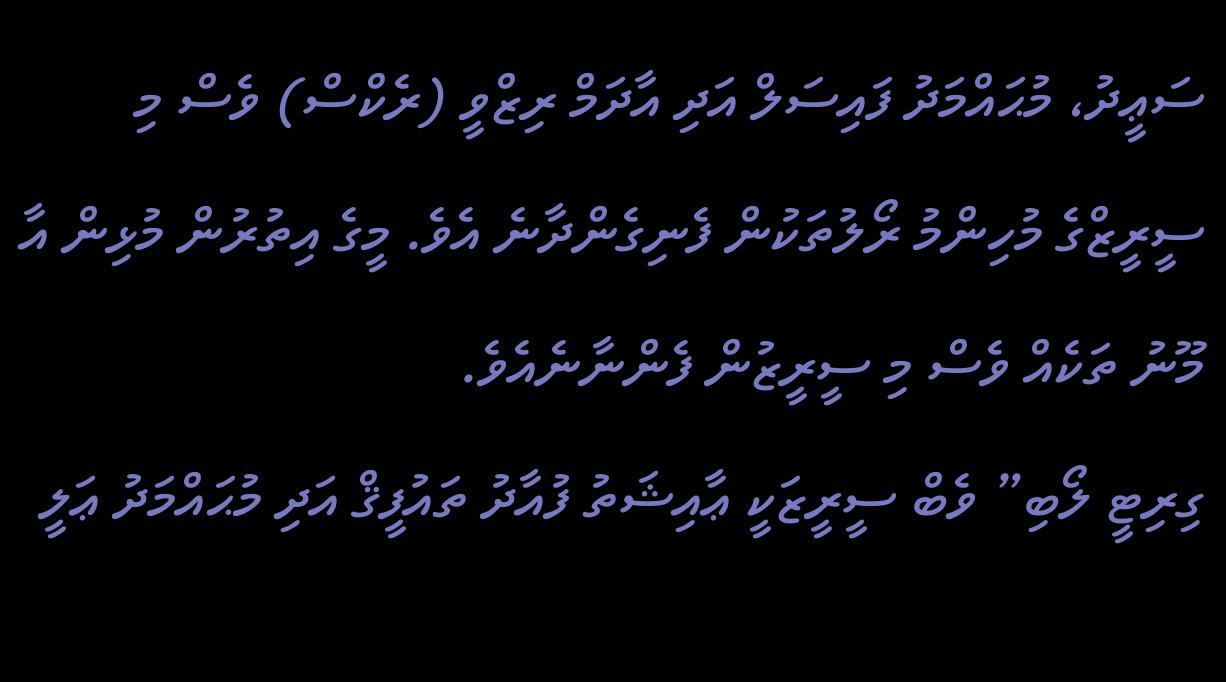ސަޢީދު، މުޙައްމަދު ފައިސަލް އަދި އާދަމް ރިޒްވީ (ރެކްސް) ވެސް މި ސީރީޒްގެ މުހިންމު ރޯލުތަކުން ފެނިގެންދާނެ އެވެ. މީގެ އިތުރުން މުޅިން އާ މޫނު ތަކެއް ވެސް މި ސީރީޒުން ފެންނާނެއެވެ.
ގިރިޓީ ލޯބި” ވެބް ސީރީޒަކީ ޢާއިޝަތު ފުއާދު ތައުފީޤް އަދި މުޙައްމަދު ޢަލީ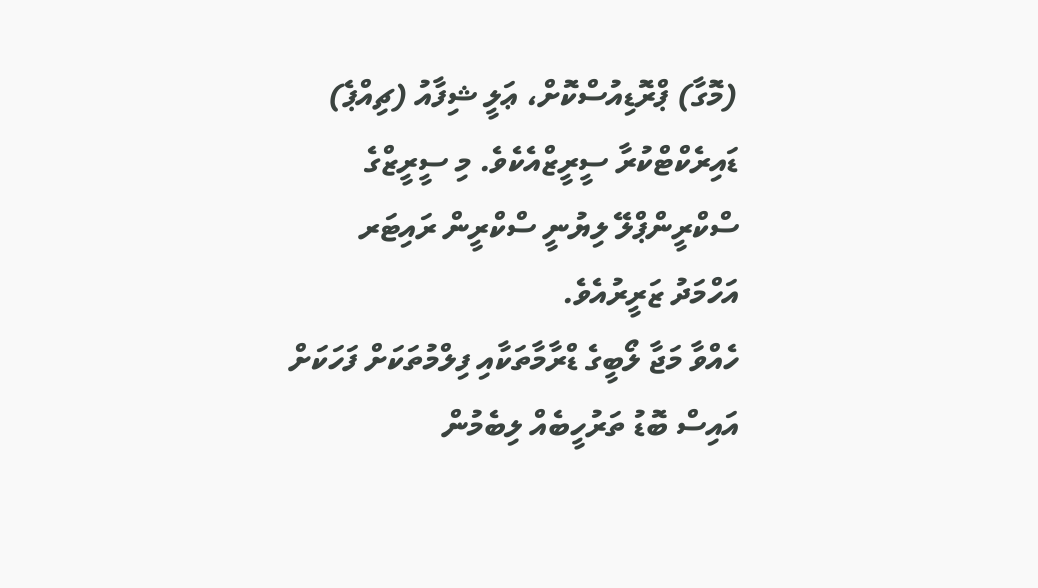(މޮގާ) ޕްރޮޑިއުސްކޮށް، ޢަލީ ޝިފާއު (ޗިއްޕެ) ޑައިރެކްޓްކުރާ ސީރީޒްއެކެވެ. މި ސީރީޒްގެ ސްކްރީންޕްލޭ ލިޔުނީ ސްކްރީން ރައިޓަރ އަހްމަދު ޒަރީރުއެވެ.
ހެއްވާ މަޖާ ލޯބީގެ ޑްރާމާތަކާއި ފިލްމުތަކަށް ފަހަކަށް އައިސް ބޮޑު ތަރުހީބެއް ލިބެމުން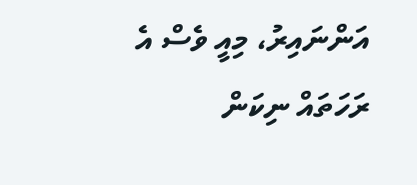އަންނައިރު، މިއީ ވެސް އެ ރަހަތައް ނިކަން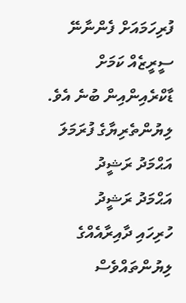ފުރިހަމައަށް ފެންނާނޭ ސީރީޒެއް ކަމަށް ޑާކްރެއިންއިން ބުނެ އެވެ.
ލިޔުންތެރިޔާގެ ފުރަމަލަ
އަޙްމަދު ރަޝީދު
އަޙްމަދު ރަޝީދު
ހުރިހައި ދާއިރާއެއްގެ ލިޔުންތައްވެސް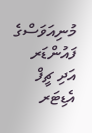މުނިއަވަސްގެ ފައުންޑަރ އަދި ޗީފް އެޑިޓަރ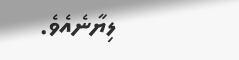ލިޔާނެއެވެ.